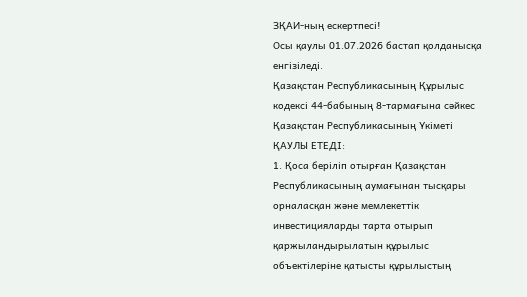ЗҚАИ-ның ескертпесі!
Осы қаулы 01.07.2026 бастап қолданысқа енгізіледі.
Қазақстан Республикасының Құрылыс кодексі 44-бабының 8-тармағына сәйкес Қазақстан Республикасының Үкіметі ҚАУЛЫ ЕТЕДІ:
1. Қоса беріліп отырған Қазақстан Республикасының аумағынан тысқары орналасқан және мемлекеттік инвестицияларды тарта отырып қаржыландырылатын құрылыс объектілеріне қатысты құрылыстың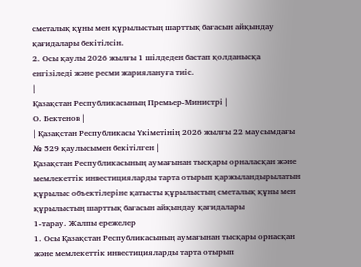сметалық құны мен құрылыстың шарттық бағасын айқындау қағидалары бекітілсін.
2. Осы қаулы 2026 жылғы 1 шілдеден бастап қолданысқа енгізіледі және ресми жариялануға тиіс.
|
Қазақстан Республикасының Премьер-Министрі |
О. Бектенов |
| Қазақстан Республикасы Үкіметінің 2026 жылғы 22 маусымдағы № 529 қаулысымен бекітілген |
Қазақстан Республикасының аумағынан тысқары орналасқан және мемлекеттік инвестицияларды тарта отырып қаржыландырылатын құрылыс объектілеріне қатысты құрылыстың сметалық құны мен құрылыстың шарттық бағасын айқындау қағидалары
1-тарау. Жалпы ережелер
1. Осы Қазақстан Республикасының аумағынан тысқары орнасқан және мемлекеттік инвестицияларды тарта отырып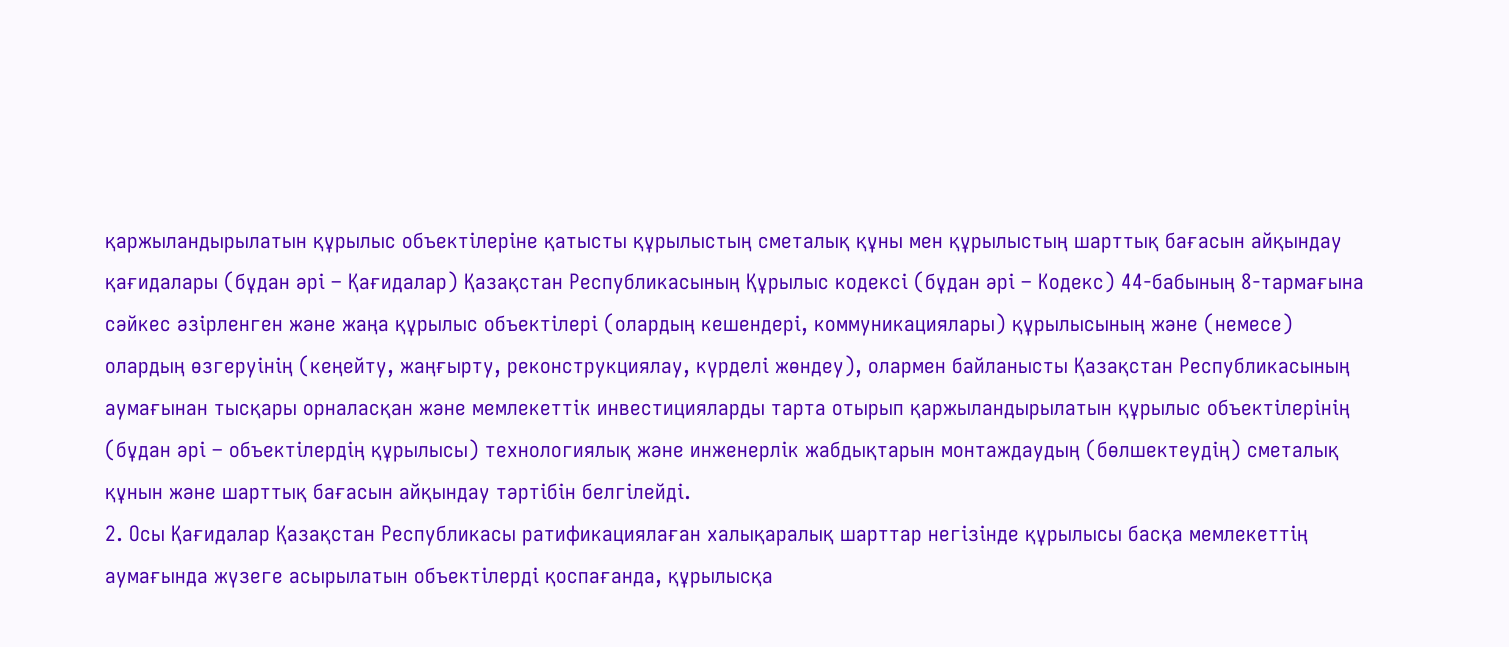қаржыландырылатын құрылыс объектілеріне қатысты құрылыстың сметалық құны мен құрылыстың шарттық бағасын айқындау қағидалары (бұдан әрі – Қағидалар) Қазақстан Республикасының Құрылыс кодексі (бұдан әрі – Кодекс) 44-бабының 8-тармағына сәйкес әзірленген және жаңа құрылыс объектiлері (олардың кешендерi, коммуникациялары) құрылысының және (немесе) олардың өзгеруінің (кеңейту, жаңғырту, реконструкциялау, күрделi жөндеу), олармен байланысты Қазақстан Республикасының аумағынан тысқары орналасқан және мемлекеттік инвестицияларды тарта отырып қаржыландырылатын құрылыс объектілерінің (бұдан әрі – объектілердің құрылысы) технологиялық және инженерлiк жабдықтарын монтаждаудың (бөлшектеудің) сметалық құнын және шарттық бағасын айқындау тәртібін белгілейді.
2. Осы Қағидалар Қазақстан Республикасы ратификациялаған халықаралық шарттар негізінде құрылысы басқа мемлекеттің аумағында жүзеге асырылатын объектілерді қоспағанда, құрылысқа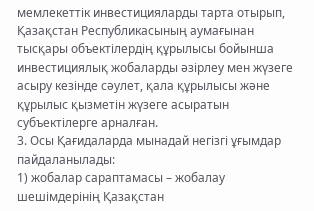мемлекеттік инвестицияларды тарта отырып, Қазақстан Республикасының аумағынан тысқары объектілердің құрылысы бойынша инвестициялық жобаларды әзірлеу мен жүзеге асыру кезінде сәулет, қала құрылысы және құрылыс қызметін жүзеге асыратын субъектілерге арналған.
3. Осы Қағидаларда мынадай негізгі ұғымдар пайдаланылады:
1) жобалар сараптамасы – жобалау шешімдерінің Қазақстан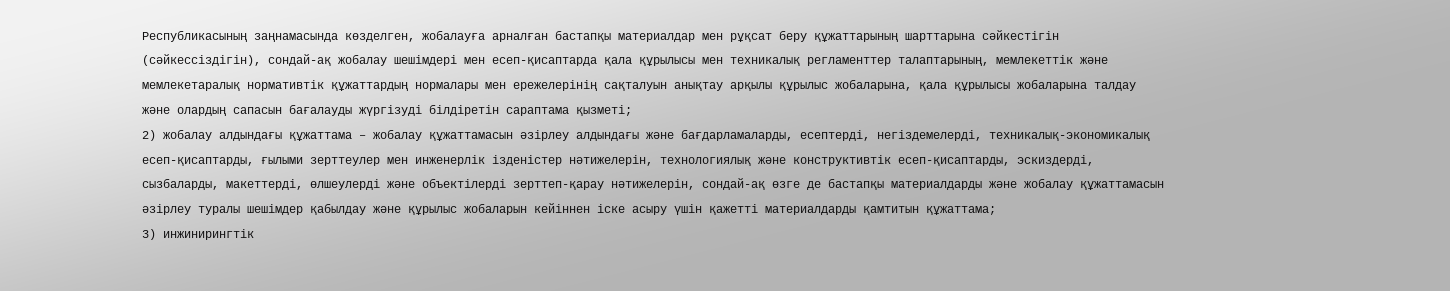Республикасының заңнамасында көзделген, жобалауға арналған бастапқы материалдар мен рұқсат беру құжаттарының шарттарына сәйкестігін (сәйкессіздігін), сондай-ақ жобалау шешімдері мен есеп-қисаптарда қала құрылысы мен техникалық регламенттер талаптарының, мемлекеттік және мемлекетаралық нормативтік құжаттардың нормалары мен ережелерінің сақталуын анықтау арқылы құрылыс жобаларына, қала құрылысы жобаларына талдау және олардың сапасын бағалауды жүргізуді білдіретін сараптама қызметі;
2) жобалау алдындағы құжаттама – жобалау құжаттамасын әзірлеу алдындағы және бағдарламаларды, есептерді, негіздемелерді, техникалық-экономикалық есеп-қисаптарды, ғылыми зерттеулер мен инженерлік ізденістер нәтижелерін, технологиялық және конструктивтік есеп-қисаптарды, эскиздерді, сызбаларды, макеттерді, өлшеулерді және объектілерді зерттеп-қарау нәтижелерін, сондай-ақ өзге де бастапқы материалдарды және жобалау құжаттамасын әзірлеу туралы шешімдер қабылдау және құрылыс жобаларын кейіннен іске асыру үшін қажетті материалдарды қамтитын құжаттама;
3) инжинирингтік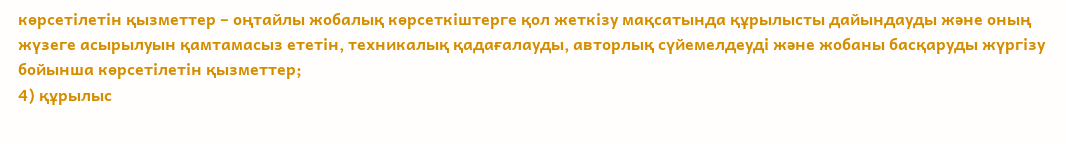көрсетілетін қызметтер – оңтайлы жобалық көрсеткіштерге қол жеткізу мақсатында құрылысты дайындауды және оның жүзеге асырылуын қамтамасыз ететін, техникалық қадағалауды, авторлық сүйемелдеуді және жобаны басқаруды жүргізу бойынша көрсетілетін қызметтер;
4) құрылыс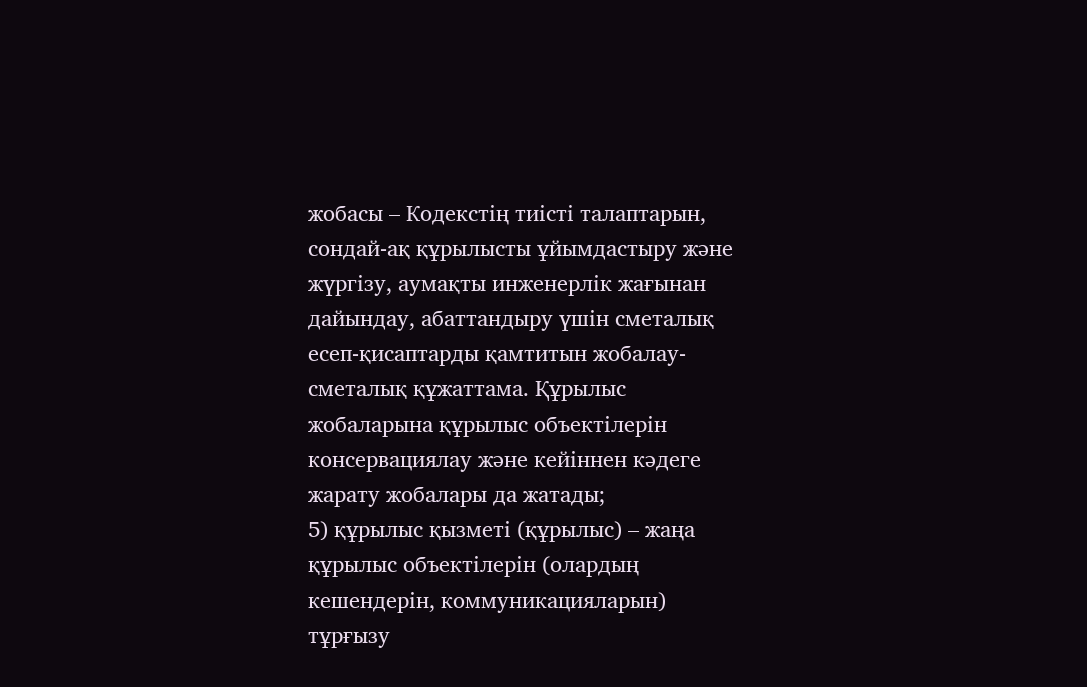жобасы – Кодекстің тиісті талаптарын, сондай-ақ құрылысты ұйымдастыру және жүргізу, аумақты инженерлік жағынан дайындау, абаттандыру үшін сметалық есеп-қисаптарды қамтитын жобалау-сметалық құжаттама. Құрылыс жобаларына құрылыс объектілерін консервациялау және кейіннен кәдеге жарату жобалары да жатады;
5) құрылыс қызметі (құрылыс) – жаңа құрылыс объектiлерін (олардың кешендерiн, коммуникацияларын) тұрғызу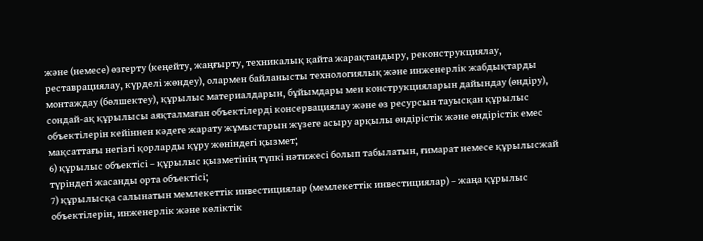және (немесе) өзгерту (кеңейту, жаңғырту, техникалық қайта жарақтандыру, реконструкциялау, реставрациялау, күрделi жөндеу), олармен байланысты технологиялық және инженерлiк жабдықтарды монтаждау (бөлшектеу), құрылыс материалдарын, бұйымдары мен конструкцияларын дайындау (өндiру), сондай-ақ құрылысы аяқталмаған объектiлерді консервациялау және өз ресурсын тауысқан құрылыс объектiлерiн кейiннен кәдеге жарату жұмыстарын жүзеге асыру арқылы өндiрiстiк және өндiрiстiк емес мақсаттағы негiзгi қорларды құру жөнiндегi қызмет;
6) құрылыс объектісі – құрылыс қызметінің түпкі нәтижесі болып табылатын, ғимарат немесе құрылысжай түріндегі жасанды орта объектісі;
7) құрылысқа салынатын мемлекеттік инвестициялар (мемлекеттік инвестициялар) – жаңа құрылыс объектілерін, инженерлік және көліктік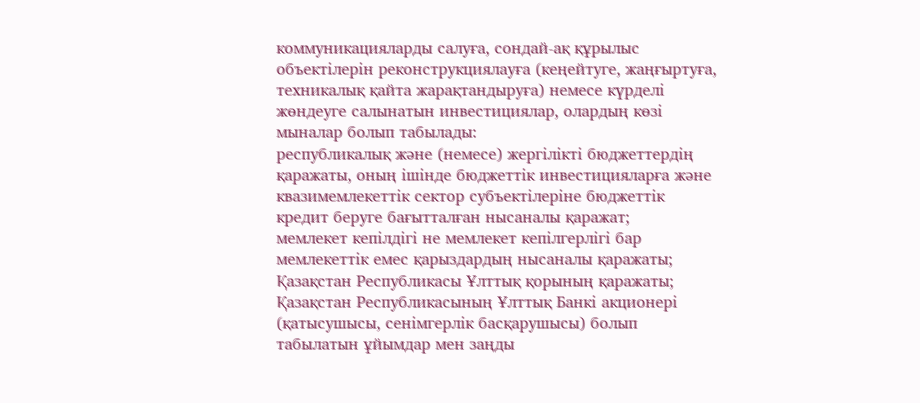коммуникацияларды салуға, сондай-ақ құрылыс объектілерін реконструкциялауға (кеңейтуге, жаңғыртуға, техникалық қайта жарақтандыруға) немесе күрделі жөндеуге салынатын инвестициялар, олардың көзі мыналар болып табылады:
республикалық және (немесе) жергілікті бюджеттердің қаражаты, оның ішінде бюджеттік инвестицияларға және квазимемлекеттік сектор субъектілеріне бюджеттік кредит беруге бағытталған нысаналы қаражат;
мемлекет кепілдігі не мемлекет кепілгерлігі бар мемлекеттік емес қарыздардың нысаналы қаражаты;
Қазақстан Республикасы Ұлттық қорының қаражаты;
Қазақстан Республикасының Ұлттық Банкі акционері (қатысушысы, сенімгерлік басқарушысы) болып табылатын ұйымдар мен заңды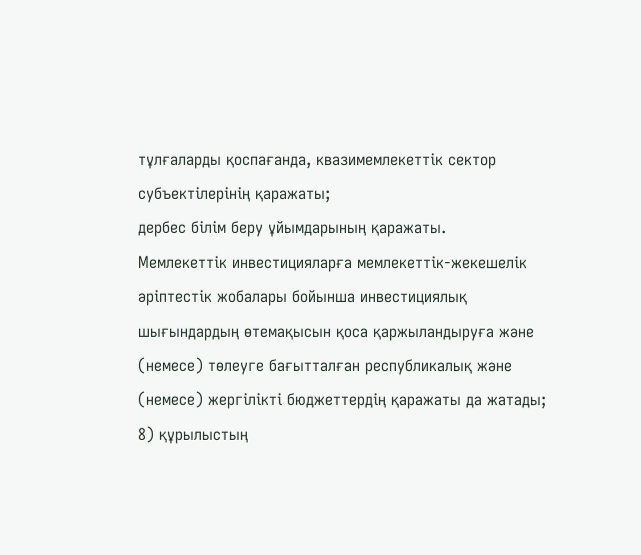тұлғаларды қоспағанда, квазимемлекеттік сектор субъектілерінің қаражаты;
дербес білім беру ұйымдарының қаражаты.
Мемлекеттік инвестицияларға мемлекеттік-жекешелік әріптестік жобалары бойынша инвестициялық шығындардың өтемақысын қоса қаржыландыруға және (немесе) төлеуге бағытталған республикалық және (немесе) жергілікті бюджеттердің қаражаты да жатады;
8) құрылыстың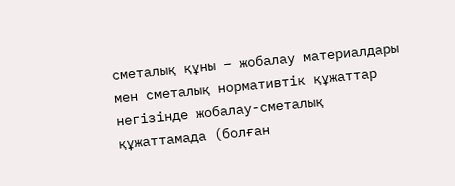сметалық құны – жобалау материалдары мен сметалық нормативтік құжаттар негізінде жобалау-сметалық құжаттамада (болған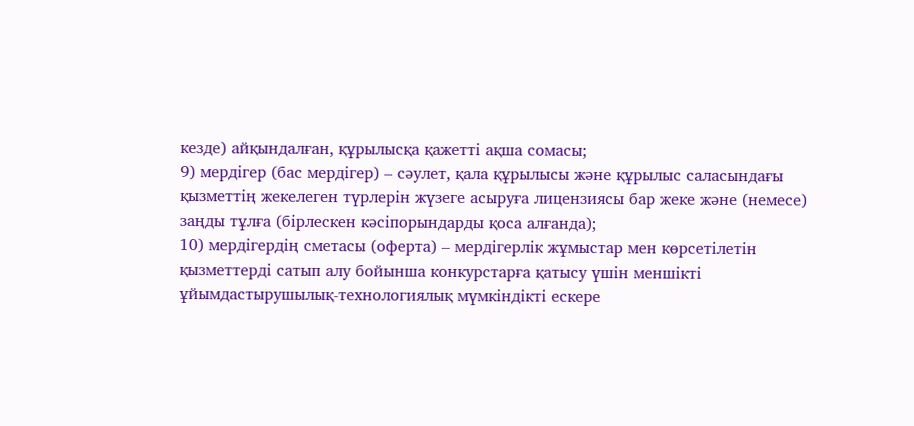кезде) айқындалған, құрылысқа қажетті ақша сомасы;
9) мердігер (бас мердігер) – сәулет, қала құрылысы және құрылыс саласындағы қызметтің жекелеген түрлерін жүзеге асыруға лицензиясы бар жеке және (немесе) заңды тұлға (бірлескен кәсіпорындарды қоса алғанда);
10) мердігердің сметасы (оферта) – мердігерлік жұмыстар мен көрсетілетін қызметтерді сатып алу бойынша конкурстарға қатысу үшін меншікті ұйымдастырушылық-технологиялық мүмкіндікті ескере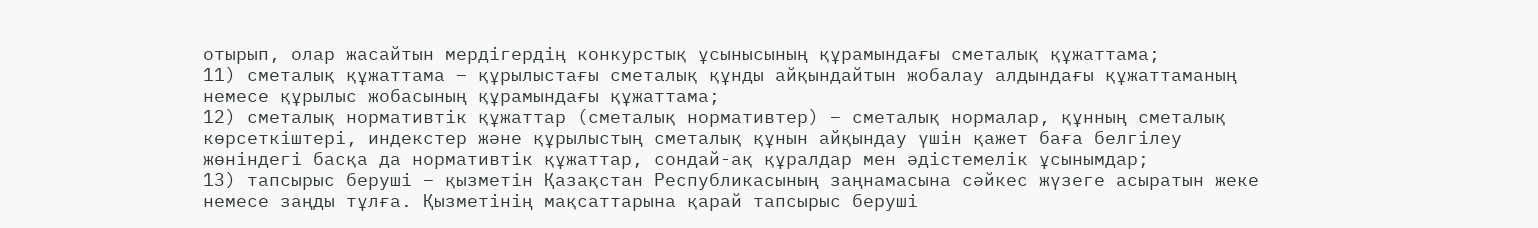отырып, олар жасайтын мердігердің конкурстық ұсынысының құрамындағы сметалық құжаттама;
11) сметалық құжаттама – құрылыстағы сметалық құнды айқындайтын жобалау алдындағы құжаттаманың немесе құрылыс жобасының құрамындағы құжаттама;
12) сметалық нормативтік құжаттар (сметалық нормативтер) – сметалық нормалар, құнның сметалық көрсеткіштері, индекстер және құрылыстың сметалық құнын айқындау үшін қажет баға белгілеу жөніндегі басқа да нормативтік құжаттар, сондай-ақ құралдар мен әдістемелік ұсынымдар;
13) тапсырыс беруші – қызметін Қазақстан Республикасының заңнамасына сәйкес жүзеге асыратын жеке немесе заңды тұлға. Қызметінің мақсаттарына қарай тапсырыс беруші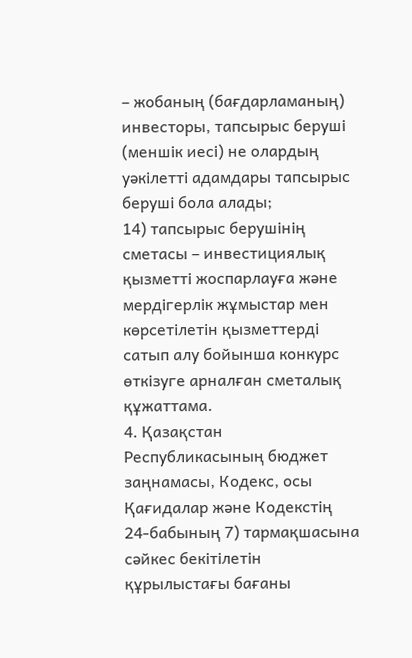– жобаның (бағдарламаның) инвесторы, тапсырыс беруші (меншік иесі) не олардың уәкілетті адамдары тапсырыс беруші бола алады;
14) тапсырыс берушінің сметасы – инвестициялық қызметті жоспарлауға және мердігерлік жұмыстар мен көрсетілетін қызметтерді сатып алу бойынша конкурс өткізуге арналған сметалық құжаттама.
4. Қазақстан Республикасының бюджет заңнамасы, Кодекс, осы Қағидалар және Кодекстің 24-бабының 7) тармақшасына сәйкес бекітілетін құрылыстағы бағаны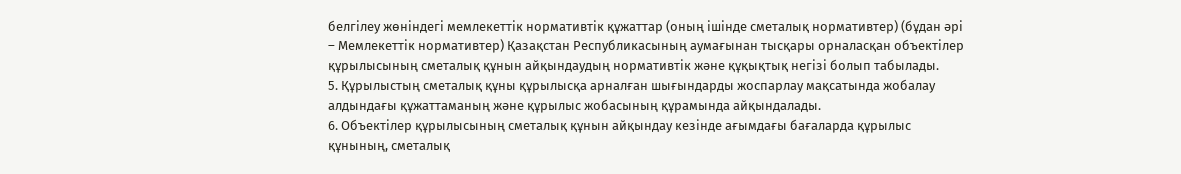белгілеу жөніндегі мемлекеттік нормативтік құжаттар (оның ішінде сметалық нормативтер) (бұдан әрі – Мемлекеттік нормативтер) Қазақстан Республикасының аумағынан тысқары орналасқан объектілер құрылысының сметалық құнын айқындаудың нормативтік және құқықтық негізі болып табылады.
5. Құрылыстың сметалық құны құрылысқа арналған шығындарды жоспарлау мақсатында жобалау алдындағы құжаттаманың және құрылыс жобасының құрамында айқындалады.
6. Объектілер құрылысының сметалық құнын айқындау кезінде ағымдағы бағаларда құрылыс құнының, сметалық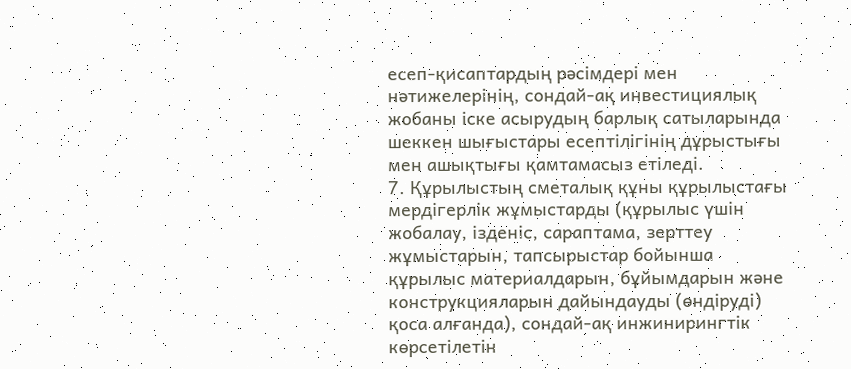есеп-қисаптардың рәсімдері мен нәтижелерінің, сондай-ақ инвестициялық жобаны іске асырудың барлық сатыларында шеккен шығыстары есептілігінің дұрыстығы мен ашықтығы қамтамасыз етіледі.
7. Құрылыстың сметалық құны құрылыстағы мердігерлік жұмыстарды (құрылыс үшін жобалау, ізденіс, сараптама, зерттеу жұмыстарын, тапсырыстар бойынша құрылыс материалдарын, бұйымдарын және конструкцияларын дайындауды (өндіруді) қоса алғанда), сондай-ақ инжинирингтік көрсетілетін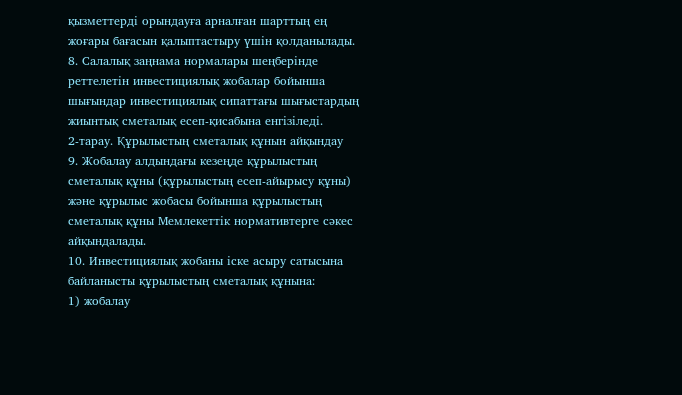қызметтерді орындауға арналған шарттың ең жоғары бағасын қалыптастыру үшін қолданылады.
8. Салалық заңнама нормалары шеңберінде реттелетін инвестициялық жобалар бойынша шығындар инвестициялық сипаттағы шығыстардың жиынтық сметалық есеп-қисабына енгізіледі.
2-тарау. Құрылыстың сметалық құнын айқындау
9. Жобалау алдындағы кезеңде құрылыстың сметалық құны (құрылыстың есеп-айырысу құны) және құрылыс жобасы бойынша құрылыстың сметалық құны Мемлекеттік нормативтерге сәкес айқындалады.
10. Инвестициялық жобаны іске асыру сатысына байланысты құрылыстың сметалық құнына:
1) жобалау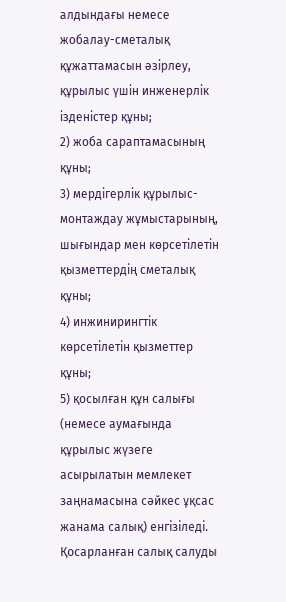алдындағы немесе жобалау-сметалық құжаттамасын әзірлеу, құрылыс үшін инженерлік ізденістер құны;
2) жоба сараптамасының құны;
3) мердігерлік құрылыс-монтаждау жұмыстарының, шығындар мен көрсетілетін қызметтердің сметалық құны;
4) инжинирингтік көрсетілетін қызметтер құны;
5) қосылған құн салығы (немесе аумағында құрылыс жүзеге асырылатын мемлекет заңнамасына сәйкес ұқсас жанама салық) енгізіледі.
Қосарланған салық салуды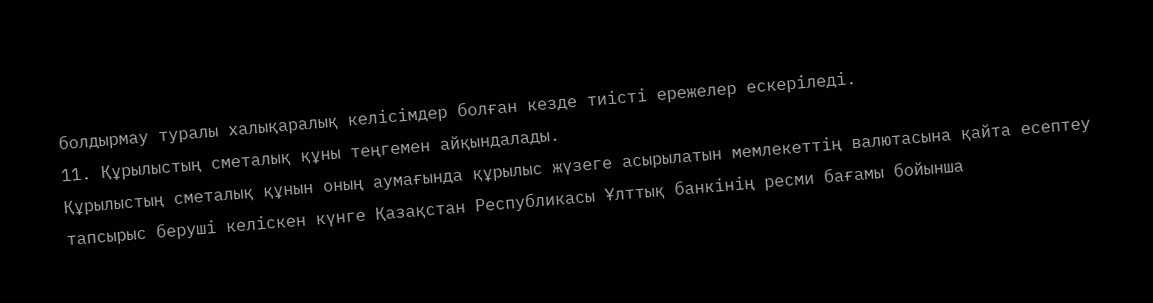болдырмау туралы халықаралық келісімдер болған кезде тиісті ережелер ескеріледі.
11. Құрылыстың сметалық құны теңгемен айқындалады.
Құрылыстың сметалық құнын оның аумағында құрылыс жүзеге асырылатын мемлекеттің валютасына қайта есептеу тапсырыс беруші келіскен күнге Қазақстан Республикасы Ұлттық банкінің ресми бағамы бойынша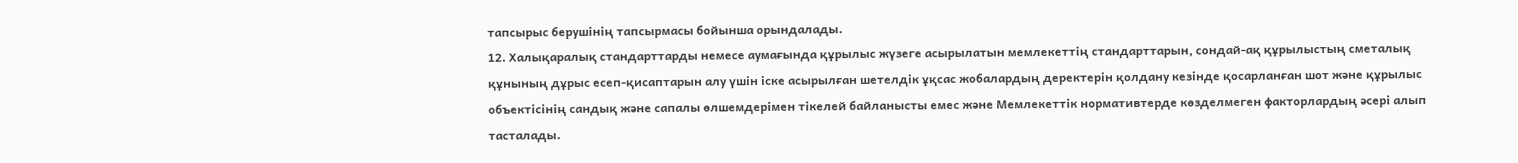тапсырыс берушінің тапсырмасы бойынша орындалады.
12. Халықаралық стандарттарды немесе аумағында құрылыс жүзеге асырылатын мемлекеттің стандарттарын, сондай-ақ құрылыстың сметалық құнының дұрыс есеп-қисаптарын алу үшін іске асырылған шетелдік ұқсас жобалардың деректерін қолдану кезінде қосарланған шот және құрылыс объектісінің сандық және сапалы өлшемдерімен тікелей байланысты емес және Мемлекеттік нормативтерде көзделмеген факторлардың әсері алып тасталады.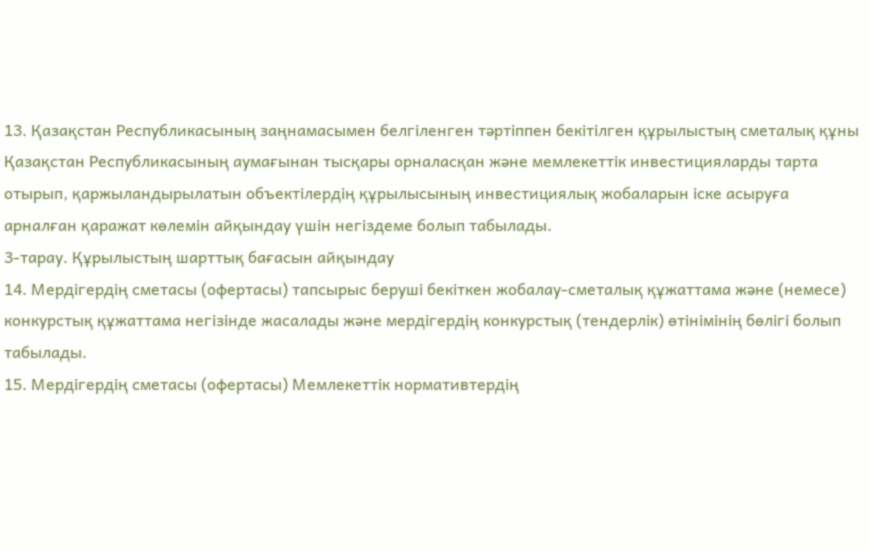13. Қазақстан Республикасының заңнамасымен белгіленген тәртіппен бекітілген құрылыстың сметалық құны Қазақстан Республикасының аумағынан тысқары орналасқан және мемлекеттік инвестицияларды тарта отырып, қаржыландырылатын объектілердің құрылысының инвестициялық жобаларын іске асыруға арналған қаражат көлемін айқындау үшін негіздеме болып табылады.
3-тарау. Құрылыстың шарттық бағасын айқындау
14. Мердігердің сметасы (офертасы) тапсырыс беруші бекіткен жобалау-сметалық құжаттама және (немесе) конкурстық құжаттама негізінде жасалады және мердігердің конкурстық (тендерлік) өтінімінің бөлігі болып табылады.
15. Мердігердің сметасы (офертасы) Мемлекеттік нормативтердің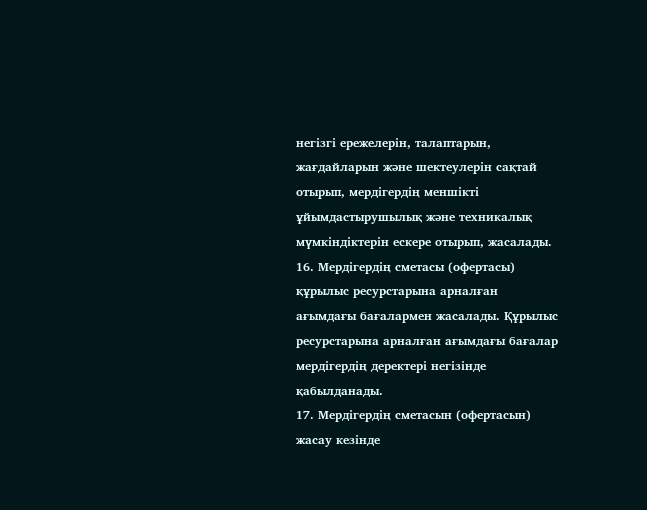негізгі ережелерін, талаптарын, жағдайларын және шектеулерін сақтай отырып, мердігердің меншікті ұйымдастырушылық және техникалық мүмкіндіктерін ескере отырып, жасалады.
16. Мердігердің сметасы (офертасы) құрылыс ресурстарына арналған ағымдағы бағалармен жасалады. Құрылыс ресурстарына арналған ағымдағы бағалар мердігердің деректері негізінде қабылданады.
17. Мердігердің сметасын (офертасын) жасау кезінде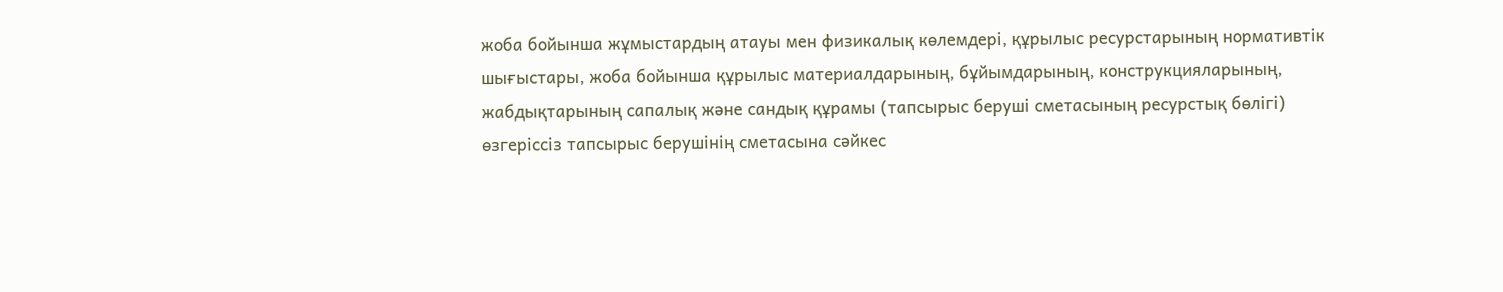жоба бойынша жұмыстардың атауы мен физикалық көлемдері, құрылыс ресурстарының нормативтік шығыстары, жоба бойынша құрылыс материалдарының, бұйымдарының, конструкцияларының, жабдықтарының сапалық және сандық құрамы (тапсырыс беруші сметасының ресурстық бөлігі) өзгеріссіз тапсырыс берушінің сметасына сәйкес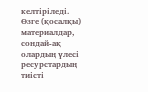келтіріледі.
Өзге (қосалқы) материалдар, сондай-ақ олардың үлесі ресурстардың тиісті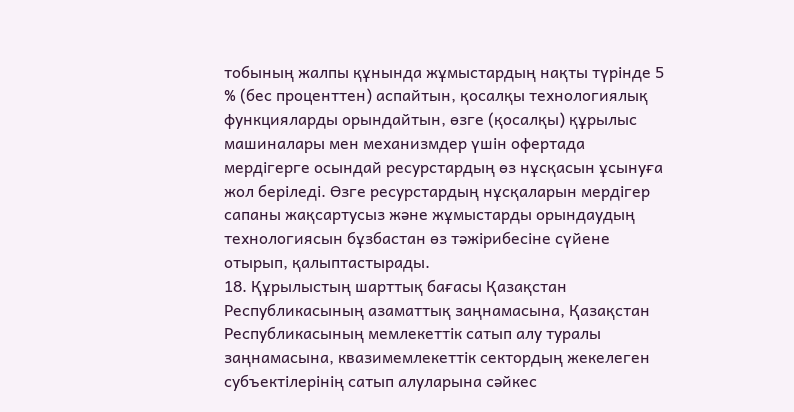тобының жалпы құнында жұмыстардың нақты түрінде 5 % (бес проценттен) аспайтын, қосалқы технологиялық функцияларды орындайтын, өзге (қосалқы) құрылыс машиналары мен механизмдер үшін офертада мердігерге осындай ресурстардың өз нұсқасын ұсынуға жол беріледі. Өзге ресурстардың нұсқаларын мердігер сапаны жақсартусыз және жұмыстарды орындаудың технологиясын бұзбастан өз тәжірибесіне сүйене отырып, қалыптастырады.
18. Құрылыстың шарттық бағасы Қазақстан Республикасының азаматтық заңнамасына, Қазақстан Республикасының мемлекеттік сатып алу туралы заңнамасына, квазимемлекеттік сектордың жекелеген субъектілерінің сатып алуларына сәйкес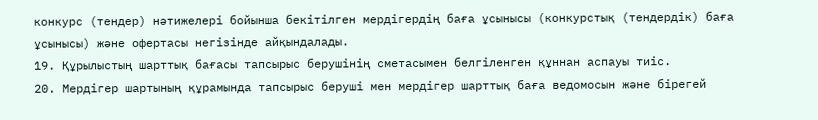конкурс (тендер) нәтижелері бойынша бекітілген мердігердің баға ұсынысы (конкурстық (тендердік) баға ұсынысы) және офертасы негізінде айқындалады.
19. Құрылыстың шарттық бағасы тапсырыс берушінің сметасымен белгіленген құннан аспауы тиіс.
20. Мердігер шартының құрамында тапсырыс беруші мен мердігер шарттық баға ведомосын және бірегей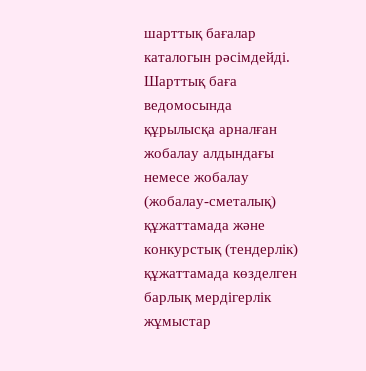шарттық бағалар каталогын рәсімдейді.
Шарттық баға ведомосында құрылысқа арналған жобалау алдындағы немесе жобалау (жобалау-сметалық) құжаттамада және конкурстық (тендерлік) құжаттамада көзделген барлық мердігерлік жұмыстар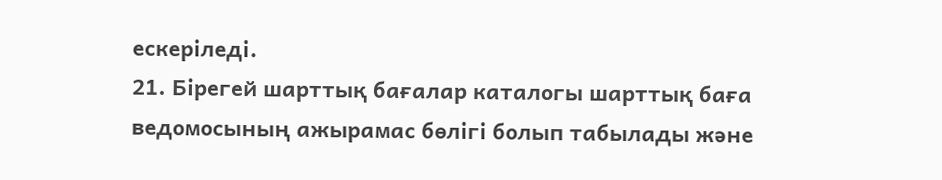ескеріледі.
21. Бірегей шарттық бағалар каталогы шарттық баға ведомосының ажырамас бөлігі болып табылады және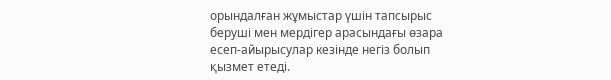орындалған жұмыстар үшін тапсырыс беруші мен мердігер арасындағы өзара есеп-айырысулар кезінде негіз болып қызмет етеді.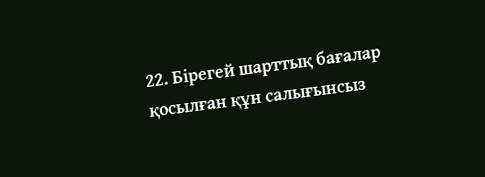22. Бірегей шарттық бағалар қосылған құн салығынсыз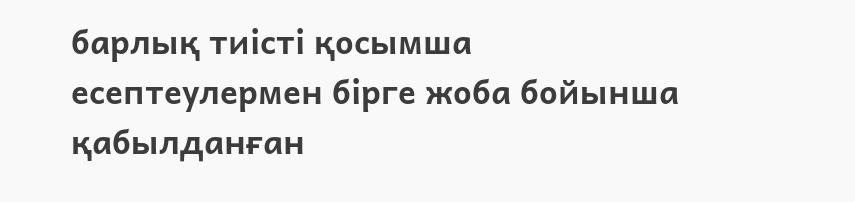барлық тиісті қосымша есептеулермен бірге жоба бойынша қабылданған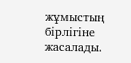жұмыстың бірлігіне жасалады.